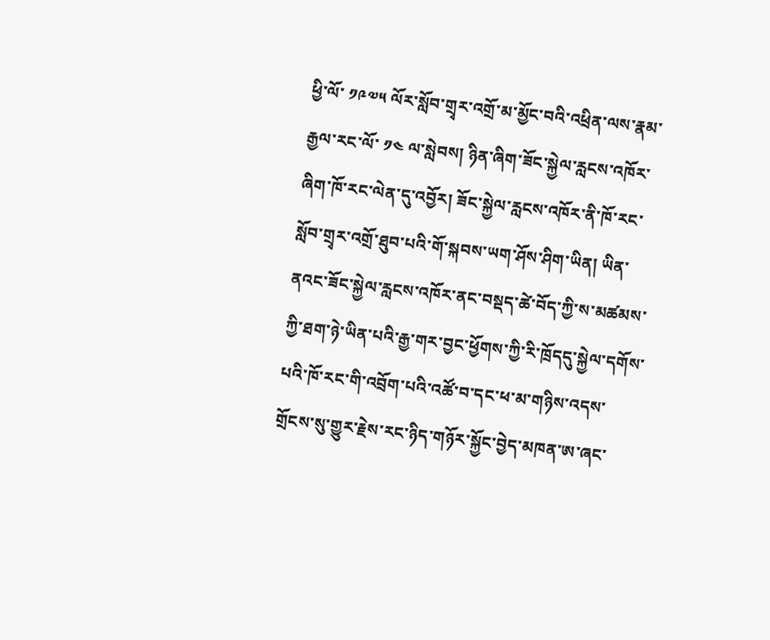ཕྱི་ལོ་ ༡༩༧༥ ལོར་སློབ་གྲྭར་འགྲོ་མ་མྱོང་བའི་འཕྲིན་ལས་རྣམ་རྒྱལ་རང་ལོ་ ༡༤ ལ་སླེབས། ཉིན་ཞིག་ཟོང་སྐྱེལ་རླངས་འཁོར་ཞིག་ཁོ་རང་ལེན་དུ་འབྱོར། ཟོང་སྐྱེལ་རླངས་འཁོར་ནི་ཁོ་རང་སློབ་གྲྭར་འགྲོ་ཐུབ་པའི་གོ་སྐབས་ཡག་ཤོས་ཤིག་ཡིན། ཡིན་ནའང་ཟོང་སྐྱེལ་རླངས་འཁོར་ནང་བསྡད་ཚེ་བོད་ཀྱི་ས་མཚམས་ཀྱི་ཐག་ཉེ་ཡིན་པའི་རྒྱ་གར་བྱང་ཕྱོགས་ཀྱི་རི་ཁྲོདདུ་སྐྱེལ་དགོས་པའི་ཁོ་རང་གི་འབྲོག་པའི་འཚོ་བ་དང་ཕ་མ་གཉིས་འདས་གྲོངས་སུ་གྱུར་རྗེས་རང་ཉིད་གཉོར་སྐྱོང་བྱེད་མཁན་ཨ་ཞང་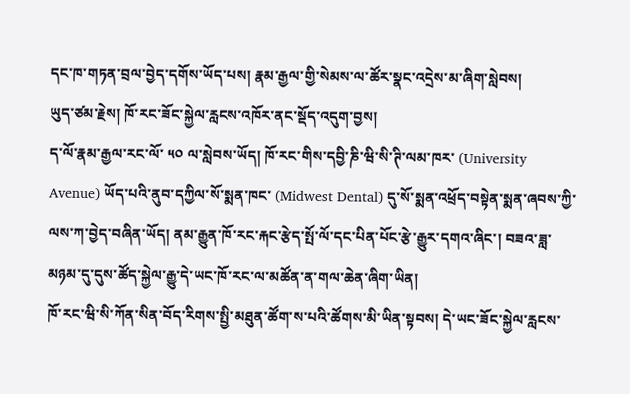དང་ཁ་གཏན་བྲལ་བྱེད་དགོས་ཡོད་པས། རྣམ་རྒྱལ་གྱི་སེམས་ལ་ཚོར་སྣང་འདྲེས་མ་ཞིག་སླེབས།
ཡུད་ཙམ་རྗེས། ཁོ་རང་ཟོང་སྐྱེལ་རླངས་འཁོར་ནང་སྡོད་འདུག་བྱས།
ད་ལོ་རྣམ་རྒྱལ་རང་ལོ་ ༥༠ ལ་སླེབས་ཡོད། ཁོ་རང་གིས་དབྱི་ཎི་ཝི་སི་ཊི་ལམ་ཁར་ (University Avenue) ཡོད་པའི་ནུབ་དཀྱིལ་སོ་སྨན་ཁང་ (Midwest Dental) དུ་སོ་སྨན་འཕྲོད་བསྟེན་སྨན་ཞབས་ཀྱི་ལས་ཀ་བྱེད་བཞིན་ཡོད། ནམ་རྒྱུན་ཁོ་རང་རྐང་རྩེད་སྤོ་ལོ་དང་པིན་པོང་རྩེ་རྒྱུར་དགའ་ཞིང་། བཟའ་ཟླ་མཉམ་དུ་དུས་ཚོད་སྐྱེལ་རྒྱུ་དེ་ཡང་ཁོ་རང་ལ་མཚོན་ན་གལ་ཆེན་ཞིག་ཡིན།
ཁོ་རང་ཝི་སི་ཀོན་སིན་བོད་རིགས་སྤྱི་མཐུན་ཚོག་ས་པའི་ཚོགས་མི་ཡིན་སྟབས། དེ་ཡང་ཟོང་སྐྱེལ་རླངས་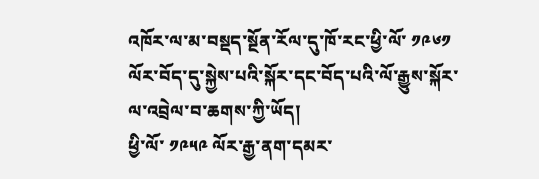འཁོར་ལ་མ་བསྡད་སྔོན་རོལ་དུ་ཁོ་རང་ཕྱི་ལོ་ ༡༩༦༡ ལོར་བོད་དུ་སྐྱེས་པའི་སྐོར་དང་བོད་པའི་ལོ་རྒྱུས་སྐོར་ལ་འབྲེལ་བ་ཆགས་ཀྱི་ཡོད།
ཕྱི་ལོ་ ༡༩༥༩ ལོར་རྒྱ་ནག་དམར་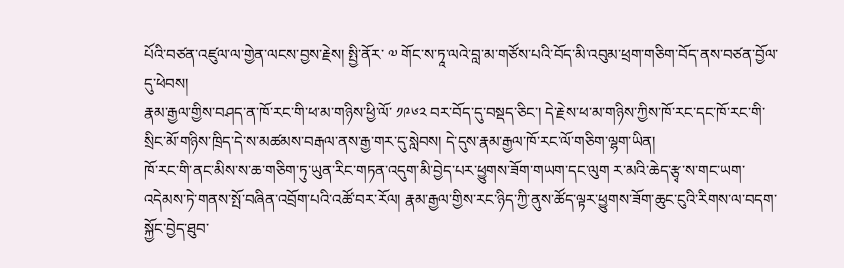པོའི་བཙན་འཛུལ་ལ་གྱེན་ལངས་བྱས་རྗེས། སྤྱི་ནོར་ ༧ གོང་ས་ཏཱ་ལའེ་བླ་མ་གཙོས་པའི་བོད་མི་འབུམ་ཕྲག་གཅིག་བོད་ནས་བཙན་བྱོལ་དུ་ཕེབས།
རྣམ་རྒྱལ་གྱིས་བཤད་ན་ཁོ་རང་གི་ཕ་མ་གཉིས་ཕྱི་ལོ་ ༡༩༦༢ བར་བོད་དུ་བསྡད་ཅིང་། དེ་རྗེས་ཕ་མ་གཉིས་ཀྱིས་ཁོ་རང་དང་ཁོ་རང་གི་སྲིང་མོ་གཉིས་ཁྲིད་དེ་ས་མཚམས་བརྒལ་ནས་རྒྱ་གར་དུ་སླེབས། དེ་དུས་རྣམ་རྒྱལ་ཁོ་རང་ལོ་གཅིག་ལྷག་ཡིན།
ཁོ་རང་གི་ནང་མིས་ས་ཆ་གཅིག་ཏུ་ཡུན་རིང་གཏན་འདུག་མི་བྱེད་པར་ཕྱུགས་ཟོག་གཡག་དང་ལུག ར་མའི་ཆེད་རྩྭ་ས་གང་ཡག་འདེམས་ཏེ་གནས་སྤོ་བཞིན་འབྲོག་པའི་འཚོ་བར་རོལ། རྣམ་རྒྱལ་གྱིས་རང་ཉིད་ཀྱི་ནུས་ཚོད་ལྟར་ཕྱུགས་ཟོག་ཆུང་ངུའི་རིགས་ལ་བདག་སྐྱོང་བྱེད་ཐུབ་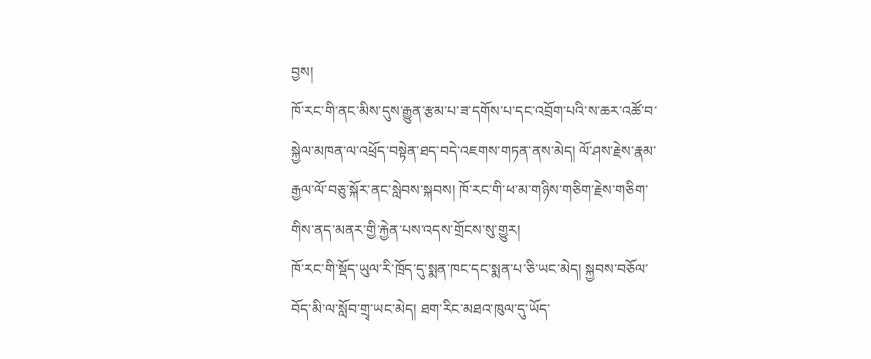བྱས།
ཁོ་རང་གི་ནང་མིས་དུས་རྒྱུན་རྩམ་པ་ཟ་དགོས་པ་དང་འབྲོག་པའི་ས་ཆར་འཚོ་བ་སྐྱེལ་མཁན་ལ་འཕྲོད་བསྟེན་ཐད་བདེ་འཇགས་གཏན་ནས་མེད། ལོ་ཤས་རྗེས་རྣམ་རྒྱལ་ལོ་བཅུ་སྐོར་ནང་སླེབས་སྐབས། ཁོ་རང་གི་ཕ་མ་གཉིས་གཅིག་རྗེས་གཅིག་གིས་ནད་མནར་གྱི་རྐྱེན་པས་འདས་གྲོངས་སུ་གྱུར།
ཁོ་རང་གི་སྡོད་ཡུལ་རི་ཁྲོད་དུ་སྨན་ཁང་དང་སྨན་པ་ཅི་ཡང་མེད། སྐྱབས་བཅོལ་བོད་མི་ལ་སློབ་གྲྭ་ཡང་མེད། ཐག་རིང་མཐའ་ཁུལ་དུ་ཡོད་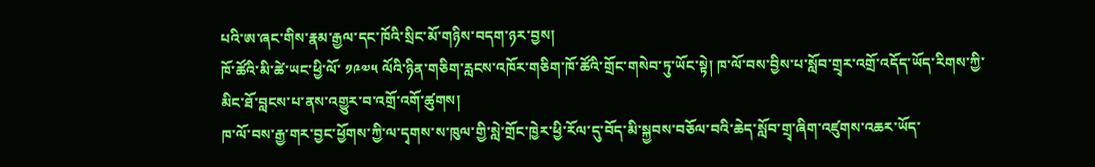པའི་ཨ་ཞང་གིས་རྣམ་རྒྱལ་དང་ཁོའི་སྲིང་མོ་གཉིས་བདག་ཉར་བྱས།
ཁོ་ཚོའི་མི་ཚེ་ཡང་ཕྱི་ལོ་ ༡༩༧༥ ལོའི་ཉིན་གཅིག་རླངས་འཁོར་གཅིག་ཁོ་ཚོའི་གྲོང་གསེབ་ཏུ་ཡོང་སྟེ། ཁ་ལོ་བས་བྱིས་པ་སློབ་གྲྭར་འགྲོ་འདོད་ཡོད་རིགས་ཀྱི་མིང་ཐོ་བླངས་པ་ནས་འགྱུར་བ་འགྲོ་འགོ་ཚུགས།
ཁ་ལོ་བས་རྒྱ་གར་བྱང་ཕྱོགས་ཀྱི་ལ་དྭགས་ས་ཁུལ་གྱི་སླེ་གྲོང་ཁྱེར་ཕྱི་རོལ་དུ་བོད་མི་སྐྱབས་བཅོལ་བའི་ཆེད་སློབ་གྲྭ་ཞིག་འཛུགས་འཆར་ཡོད་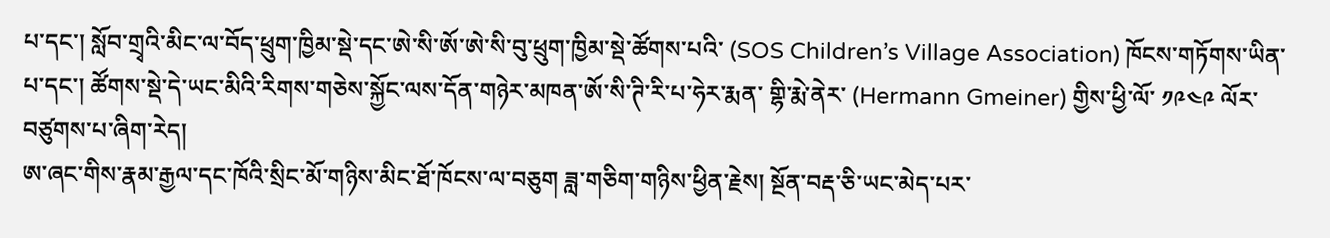པ་དང་། སློབ་གྲྭའི་མིང་ལ་བོད་ཕྲུག་ཁྱིམ་སྡེ་དང་ཨེ་སི་ཨོ་ཨེ་སི་བུ་ཕྲུག་ཁྱིམ་སྡེ་ཚོགས་པའི་ (SOS Children’s Village Association) ཁོངས་གཏོགས་ཡིན་པ་དང་། ཚོགས་སྡེ་དེ་ཡང་མིའི་རིགས་གཅེས་སྐྱོང་ལས་དོན་གཉེར་མཁན་ཨོ་སི་ཊི་རི་པ་ཧེར་རྨན་ གྷི་རྨེ་ནེར་ (Hermann Gmeiner) གྱིས་ཕྱི་ལོ་ ༡༩༤༩ ལོར་བཙུགས་པ་ཞིག་རེད།
ཨ་ཞང་གིས་རྣམ་རྒྱལ་དང་ཁོའི་སྲིང་མོ་གཉིས་མིང་ཐོ་ཁོངས་ལ་བཅུག ཟླ་གཅིག་གཉིས་ཕྱིན་རྗེས། སྔོན་བརྡ་ཅི་ཡང་མེད་པར་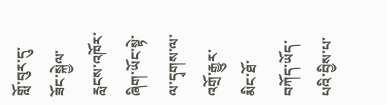གློ་བུར་དུ་ཟོང་སྐྱེལ་རླངས་འཁོར་ཞིག་ཡོང་སྟེ་ལ་དྭགས་ལ་འགྲོ་རྒྱུར་མིང་ཐོ་བཀོད་ཡོད་པའི་བྱིས་པ་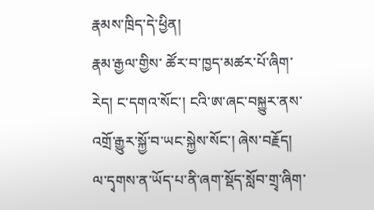རྣམས་ཁྲིད་དེ་ཕྱིན།
རྣམ་རྒྱལ་གྱིས་ ཚོར་བ་ཁྱད་མཚར་པོ་ཞིག་རེད། ང་དགའ་སོང་། ངའི་ཨ་ཞང་བསྐྱུར་ནས་འགྲོ་རྒྱུར་སྐྱོ་བ་ཡང་སྐྱེས་སོང་། ཞེས་བརྗོད།
ལ་དྭགས་ན་ཡོད་པ་ནི་ཞག་སྡོད་སློབ་གྲྭ་ཞིག་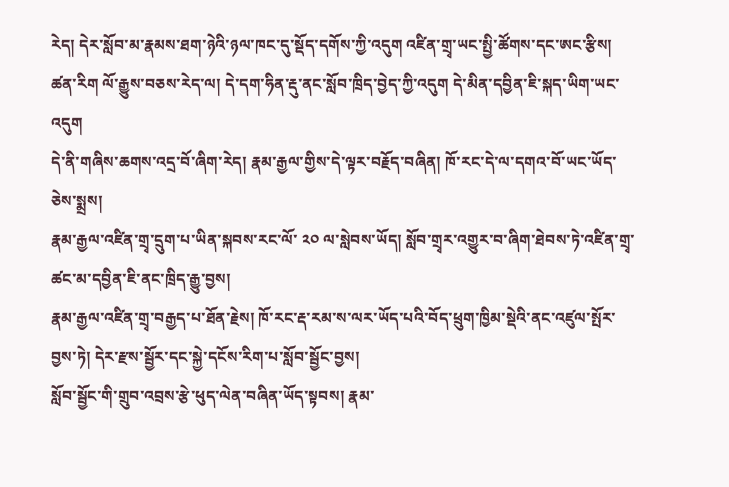རེད། དེར་སློབ་མ་རྣམས་ཐག་ཉེའི་ཉལ་ཁང་དུ་སྡོད་དགོས་ཀྱི་འདུག འཛིན་གྲྭ་ཡང་སྤྱི་ཚོགས་དང་ཨང་རྩིས། ཚན་རིག ལོ་རྒྱུས་བཅས་རེད་ལ། དེ་དག་ཧིན་རྡུ་ནང་སློབ་ཁྲིད་བྱེད་ཀྱི་འདུག དེ་མིན་དབྱིན་ཇི་སྐད་ཡིག་ཡང་འདུག
དེ་ནི་གཞིས་ཆགས་འདྲ་བོ་ཞིག་རེད། རྣམ་རྒྱལ་གྱིས་དེ་ལྟར་བརྗོད་བཞིན། ཁོ་རང་དེ་ལ་དགའ་བོ་ཡང་ཡོད་ཅེས་སྨྲས།
རྣམ་རྒྱལ་འཛིན་གྲྭ་དྲུག་པ་ཡིན་སྐབས་རང་ལོ་ ༢༠ ལ་སླེབས་ཡོད། སློབ་གྲྭར་འགྱུར་བ་ཞིག་ཐེབས་ཏེ་འཛིན་གྲྭ་ཚང་མ་དབྱིན་ཇི་ནང་ཁྲིད་རྒྱུ་བྱས།
རྣམ་རྒྱལ་འཛིན་གྲྭ་བརྒྱད་པ་ཐོན་རྗེས། ཁོ་རང་རྡ་རམ་ས་ལར་ཡོད་པའི་བོད་ཕྲུག་ཁྱིམ་སྡེའི་ནང་འཛུལ་སྤོར་བྱས་ཏེ། དེར་རྫས་སྦྱོར་དང་སྐྱེ་དངོས་རིག་པ་སློབ་སྦྱོང་བྱས།
སློབ་སྦྱོང་གི་གྲུབ་འབྲས་རྩེ་ཕུད་ལེན་བཞིན་ཡོད་སྟབས། རྣམ་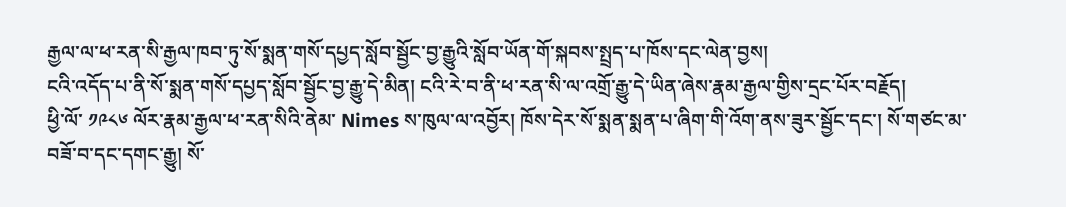རྒྱལ་ལ་ཕ་རན་སི་རྒྱལ་ཁབ་ཏུ་སོ་སྨན་གསོ་དཔྱད་སློབ་སྦྱོང་བྱ་རྒྱུའི་སློབ་ཡོན་གོ་སྐབས་སྤྲད་པ་ཁོས་དང་ལེན་བྱས།
ངའི་འདོད་པ་ནི་སོ་སྨན་གསོ་དཔྱད་སློབ་སྦྱོང་བྱ་རྒྱུ་དེ་མིན། ངའི་རེ་བ་ནི་ཕ་རན་སི་ལ་འགྲོ་རྒྱུ་དེ་ཡིན་ཞེས་རྣམ་རྒྱལ་གྱིས་དྲང་པོར་བརྗོད།
ཕྱི་ལོ་ ༡༩༨༦ ལོར་རྣམ་རྒྱལ་ཕ་རན་སིའི་ནེམ་ Nimes ས་ཁུལ་ལ་འབྱོར། ཁོས་དེར་སོ་སྨན་སྨན་པ་ཞིག་གི་འོག་ནས་ཟུར་སྦྱོང་དང་། སོ་གཙང་མ་བཟོ་བ་དང་དགང་རྒྱུ། སོ་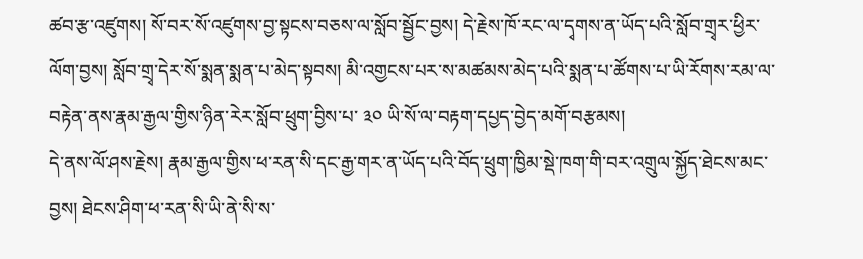ཚབ་རྩ་འཛུགས། སོ་བར་སོ་འཛུགས་བྱ་སྟངས་བཅས་ལ་སློབ་སྦྱོང་བྱས། དེ་རྗེས་ཁོ་རང་ལ་དྭགས་ན་ཡོད་པའི་སློབ་གྲྭར་ཕྱིར་ལོག་བྱས། སློབ་གྲྭ་དེར་སོ་སྨན་སྨན་པ་མེད་སྟབས། མི་འགྱངས་པར་ས་མཚམས་མེད་པའི་སྨན་པ་ཚོགས་པ་ཡི་རོགས་རམ་ལ་བརྟེན་ནས་རྣམ་རྒྱལ་གྱིས་ཉིན་རེར་སློབ་ཕྲུག་བྱིས་པ་ ༣༠ ཡི་སོ་ལ་བརྟག་དཔྱད་བྱེད་མགོ་བརྩམས།
དེ་ནས་ལོ་ཤས་རྗེས། རྣམ་རྒྱལ་གྱིས་ཕ་རན་སི་དང་རྒྱ་གར་ན་ཡོད་པའི་བོད་ཕྲུག་ཁྱིམ་སྡེ་ཁག་གི་བར་འགྲུལ་སྐྱོད་ཐེངས་མང་བྱས། ཐེངས་ཤིག་ཕ་རན་སི་ཡི་ནེ་སི་ས་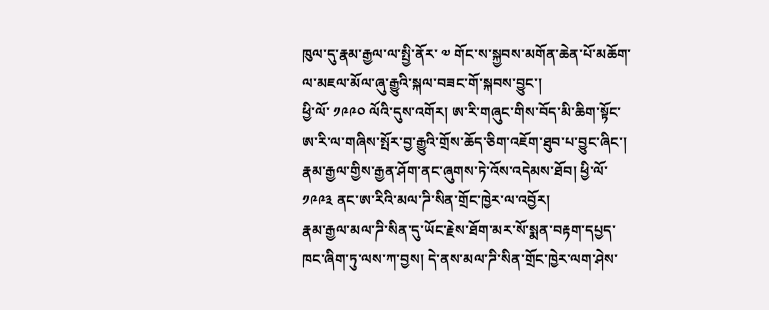ཁུལ་དུ་རྣམ་རྒྱལ་ལ་སྤྱི་ནོར་ ༧ གོང་ས་སྐྱབས་མགོན་ཆེན་པོ་མཆོག་ལ་མཇལ་མོལ་ཞུ་རྒྱུའི་སྐལ་བཟང་གོ་སྐབས་བྱུང་།
ཕྱི་ལོ་ ༡༩༩༠ ལོའི་དུས་འགོར། ཨ་རི་གཞུང་གིས་བོད་མི་ཆིག་སྟོང་ཨ་རི་ལ་གཞིས་སྤོར་བྱ་རྒྱུའི་གྲོས་ཆོད་ཅིག་འཇོག་ཐུབ་པ་བྱུང་ཞིང་། རྣམ་རྒྱལ་གྱིས་རྒྱན་ཤོག་ནང་ཞུགས་ཏེ་འོས་འདེམས་ཐོབ། ཕྱི་ལོ་ ༡༩༩༣ ནང་ཨ་རིའི་མལ་ཌི་སིན་གྲོང་ཁྱེར་ལ་འབྱོར།
རྣམ་རྒྱལ་མལ་ཌི་སིན་དུ་ཡོང་རྗེས་ཐོག་མར་སོ་སྨན་བརྟག་དཔྱད་ཁང་ཞིག་ཏུ་ལས་ཀ་བྱས། དེ་ནས་མལ་ཌི་སིན་གྲོང་ཁྱེར་ལག་ཤེས་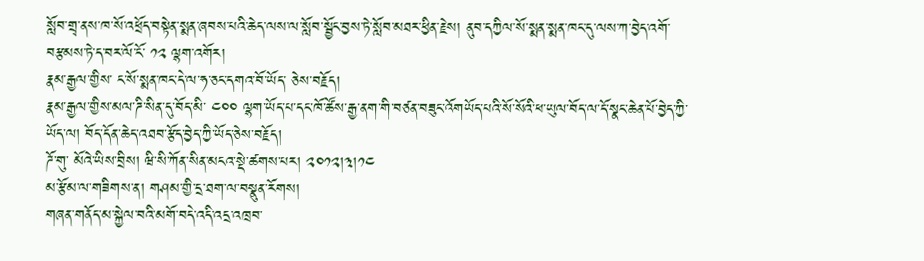སློབ་གྲྭ་ནས་ཁ་སོ་འཕྲོད་བསྟེན་སྨན་ཞབས་པའི་ཆེད་ལས་ལ་སློབ་སྦྱོང་བྱས་ཏེ་སློབ་མཐར་ཕྱིན་རྗེས། ནུབ་དཀྱིལ་སོ་སྨན་སྨན་ཁང་དུ་ལས་ཀ་བྱེད་འགོ་བརྩམས་ཏེ་ད་བར་ལོ་ངོ་ ༡༢ ལྷག་འགོར།
རྣམ་རྒྱལ་གྱིས་ ང་སོ་སྨན་ཁང་དེ་ལ་ཧ་ཅང་དགའ་བོ་ཡོད་ ཅེས་བརྗོད།
རྣམ་རྒྱལ་གྱིས་མལ་ཌི་སིན་དུ་བོད་མི་ ༤༠༠ ལྷག་ཡོད་པ་དང་ཁོ་ཚོས་རྒྱ་ནག་གི་བཙན་བཟུང་འོགཡོད་པའི་སོ་སོའི་ཕ་ཡུལ་བོད་ལ་དོ་སྣང་ཆེན་པོ་བྱེད་ཀྱི་ཡོད་ལ། བོད་དོན་ཆེད་འཐབ་རྩོད་བྱེད་ཀྱི་ཡོད་ཅེས་བརྗོད།
ཌོ་གུ་ མོའེ་ཡིས་བྲིས། ཝི་སི་ཀོན་སིན་མངའ་སྡེ་ཚགས་པར། ༢༠༡༢།༣།༡༤
མ་རྩོམ་ལ་གཟིགས་ན། གཤམ་གྱི་དྲ་ཐག་ལ་བསྣུན་རོགས།
གཞན་གནོད་མ་སྐྱེལ་བའི་མགོ་བདེ་འདི་འདྲ་འཁྲབ་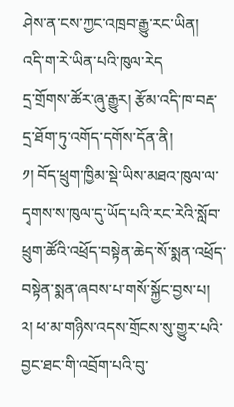ཤེས་ན་ངས་ཀྱང་འཁྲབ་རྒྱུ་རང་ཡིན།
འདི་ག་རེ་ཡིན་པའི་ཁུལ་རེད
དྲ་གྲོགས་ཚོར་ཞུ་རྒྱུར། རྩོམ་འདི་ཁ་བརྡ་དྲ་ཐོག་ཏུ་འགོད་དགོས་དོན་ནི།
༡། བོད་ཕྲུག་ཁྱིམ་སྡེ་ཡིས་མཐའ་ཁུལ་ལ་དྭགས་ས་ཁུལ་དུ་ཡོད་པའི་རང་རེའི་སློབ་ཕྲུག་ཚོའི་འཕྲོད་བསྟེན་ཆེད་སོ་སྨན་འཕྲོད་བསྟེན་སྨན་ཞབས་པ་གསོ་སྐྱོང་བྱས་པ།
༢། ཕ་མ་གཉིས་འདས་གྲོངས་སུ་གྱུར་པའི་བྱང་ཐང་གི་འབྲོག་པའི་བུ་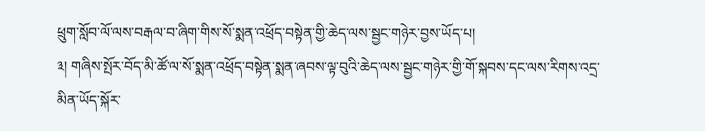ཕྲུག་སློབ་ལོ་ལས་བརྒལ་བ་ཞིག་གིས་སོ་སྨན་འཕྲོད་བསྟེན་གྱི་ཆེད་ལས་སྦྱང་གཉེར་བྱས་ཡོད་པ།
༣། གཞིས་སྤོར་བོད་མི་ཚོ་ལ་སོ་སྨན་འཕྲོད་བསྟེན་སྨན་ཞབས་ལྟ་བུའི་ཆེད་ལས་སྦྱང་གཉེར་གྱི་གོ་སྐབས་དང་ལས་རིགས་འདྲ་མིན་ཡོད་སྐོར་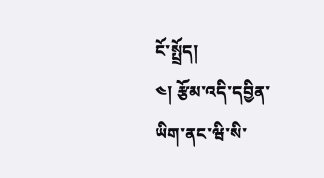ངོ་སྤྲོད།
༤། རྩོམ་འདི་དབྱིན་ཡིག་ནང་ཝི་སི་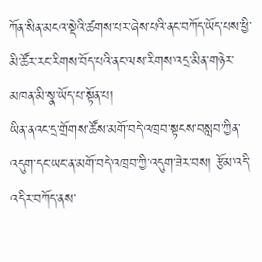ཀོན་སིན་མངའ་སྡེའི་ཚགས་པར་ཞེས་པའི་ནང་བཀོད་ཡོད་པས་ཕྱི་མི་ཚོར་རང་རིགས་བོད་པའི་ནང་ལས་རིགས་འདྲ་མིན་གཉེར་མཁན་མི་སྣ་ཡོད་པ་སྟོན་པ།
ཡིན་ནའང་དྲ་གྲོགས་ཚོས་མགོ་བདེ་འཁྲབ་སྟངས་བསླབ་ཀྱིན་འདུག་དང་ཡང་ན་མགོ་བདེ་འཁྲབ་ཀྱི་འདུག་ཟེར་བས། རྩོམ་འདི་འདིར་བཀོད་ནས་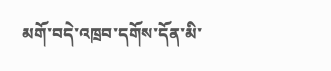མགོ་བདེ་འཁྲབ་དགོས་དོན་མི་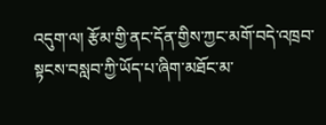འདུག་ལ། རྩོམ་གྱི་ནང་དོན་གྱིས་ཀྱང་མགོ་བདེ་འཁྲབ་སྟངས་བསླབ་ཀྱི་ཡོད་པ་ཞིག་མཐོང་མ་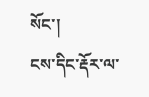སོང་།
ངས་དིང་རྡོར་ལ་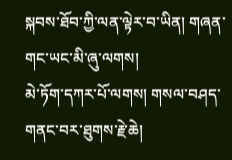སྐབས་ཐོབ་ཀྱི་ལན་ལྟེར་བ་ཡིན། གཞན་གང་ཡང་མི་ཞུ་ལགས།
མེ་ཏོག་དཀར་པོ་ལགས། གསལ་བཤད་གནང་བར་ཐུགས་རྗེ་ཆེ།